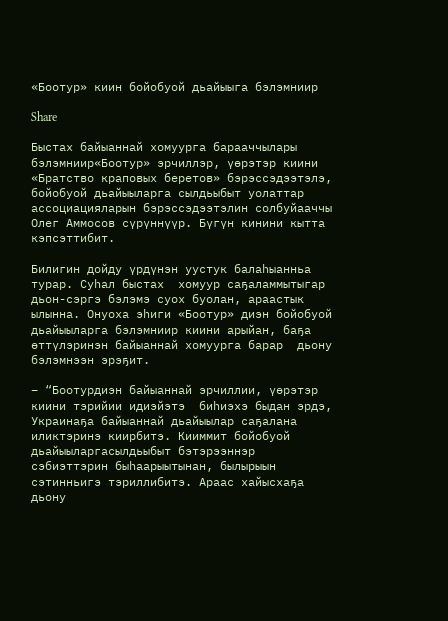«Боотур» киин бойобуой дьайыыга бэлэмниир

Share

Быстах байыаннай хомуурга барааччылары бэлэмниир«Боотур» эрчиллэр, үөрэтэр киини «Братство краповых беретов» бэрэссэдээтэлэ, бойобуой дьайыыларга сылдьыбыт уолаттар  ассоциацияларын бэрэссэдээтэлин солбуйааччы Олег Аммосов сүрүннүүр. Бүгүн кинини кытта кэпсэттибит.

Билигин дойду үрдүнэн уустук балаһыанньа турар. Суһал быстах  хомуур саҕаламмытыгар дьон-сэргэ бэлэмэ суох буолан, араастык ылынна. Онуоха эһиги «Боотур» диэн бойобуой дьайыыларга бэлэмниир киини арыйан, баҕа өттүлэринэн байыаннай хомуурга барар  дьону бэлэмнээн эрэҕит.

– “Боотурдиэн байыаннай эрчиллии, үөрэтэр киини тэрийии идиэйэтэ  биһиэхэ быдан эрдэ, Украинаҕа байыаннай дьайыылар саҕалана  иликтэринэ киирбитэ. Кииммит бойобуой дьайыыларгасылдьыбыт бэтэрээннэр сэбиэттэрин быһаарыытынан, былырыын сэтинньигэ тэриллибитэ. Араас хайысхаҕа дьону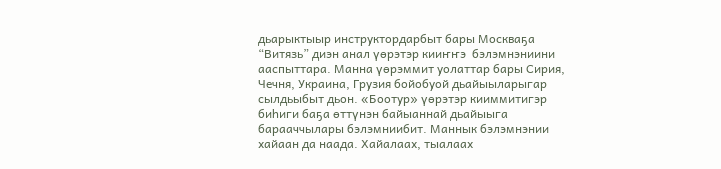дьарыктыыр инструктордарбыт бары Москваҕа “Витязь” диэн анал үөрэтэр кииҥҥэ  бэлэмнэниини ааспыттара. Манна үөрэммит уолаттар бары Сирия, Чечня, Украина, Грузия бойобуой дьайыыларыгар сылдьыбыт дьон. «Боотур» үөрэтэр кииммитигэр биһиги баҕа өттүнэн байыаннай дьайыыга барааччылары бэлэмниибит. Маннык бэлэмнэнии  хайаан да наада. Хайалаах, тыалаах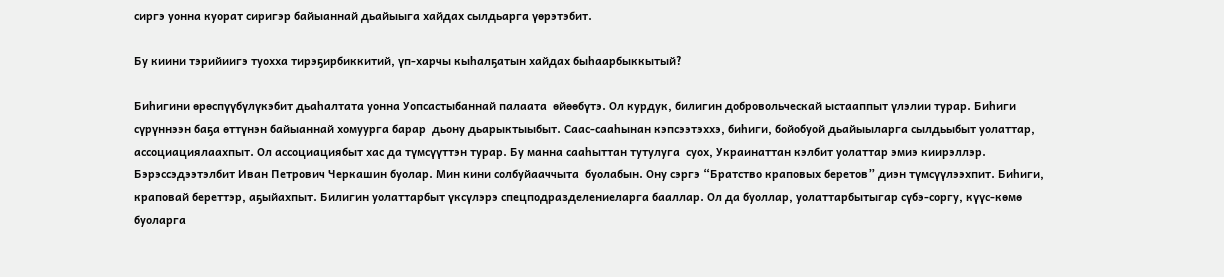сиргэ уонна куорат сиригэр байыаннай дьайыыга хайдах сылдьарга үөрэтэбит.

Бу киини тэрийиигэ туохха тирэҕирбиккитий, үп-харчы кыһалҕатын хайдах быһаарбыккытый?

Биһигини өрөспүүбүлүкэбит дьаһалтата уонна Уопсастыбаннай палаата  өйөөбүтэ. Ол курдук, билигин добровольческай ыстааппыт үлэлии турар. Биһиги сүрүннээн баҕа өттүнэн байыаннай хомуурга барар  дьону дьарыктыыбыт. Саас-сааһынан кэпсээтэххэ, биһиги, бойобуой дьайыыларга сылдьыбыт уолаттар, ассоциациялаахпыт. Ол ассоциациябыт хас да түмсүүттэн турар. Бу манна сааһыттан тутулуга  суох, Украинаттан кэлбит уолаттар эмиэ киирэллэр. Бэрэссэдээтэлбит Иван Петрович Черкашин буолар. Мин кини солбуйааччыта  буолабын. Ону сэргэ “Братство краповых беретов” диэн түмсүүлээхпит. Биһиги, краповай береттэр, аҕыйахпыт. Билигин уолаттарбыт үксүлэрэ спецподразделениеларга бааллар. Ол да буоллар, уолаттарбытыгар сүбэ-соргу, күүс-көмө буоларга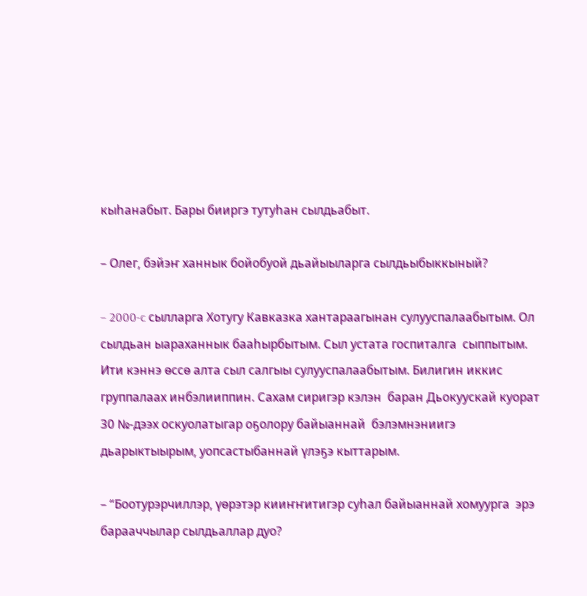кыһанабыт. Бары бииргэ тутуһан сылдьабыт.

– Олег, бэйэҥ ханнык бойобуой дьайыыларга сылдьыбыккыный?

– 2000-c сылларга Хотугу Кавказка хантараагынан сулууспалаабытым. Ол сылдьан ыараханнык бааһырбытым. Сыл устата госпиталга  сыппытым. Ити кэннэ өссө алта сыл салгыы сулууспалаабытым. Билигин иккис группалаах инбэлииппин. Сахам сиригэр кэлэн  баран Дьокуускай куорат 30 №-дээх оскуолатыгар оҕолору байыаннай  бэлэмнэниигэ дьарыктыырым, уопсастыбаннай үлэҕэ кыттарым.

– “Боотурэрчиллэр, үөрэтэр кииҥҥитигэр суһал байыаннай хомуурга  эрэ барааччылар сылдьаллар дуо?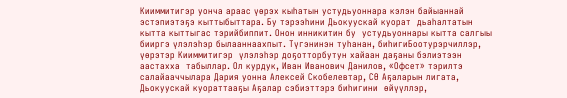Кииммитигэр уонча араас үөрэх кыһатын устудьуоннара кэлэн байыаннай  эстэпиэтэҕэ кыттыбыттара. Бу тэрээһини Дьокуускай куорат  дьаһалтатын кытта кыттыгас тэрийбиппит. Онон инникитин бу  устудьуоннары кытта салгыы бииргэ үлэлэһэр былааннаахпыт. Түгэнинэн туһанан, биһигиБоотурэрчиллэр, үөрэтэр Кииммитигэр  үлэлэһэр доҕотторбутун хайаан даҕаны бэлиэтээн аастахха  табыллар. Ол курдук, Иван Иванович Данилов, «Офсет» тэрилтэ салайааччылара Дария уонна Алексей Скобелевтар, СӨ Аҕаларын лигата, Дьокуускай куораттааҕы Аҕалар сэбиэттэрэ биһигини  өйүүллэр,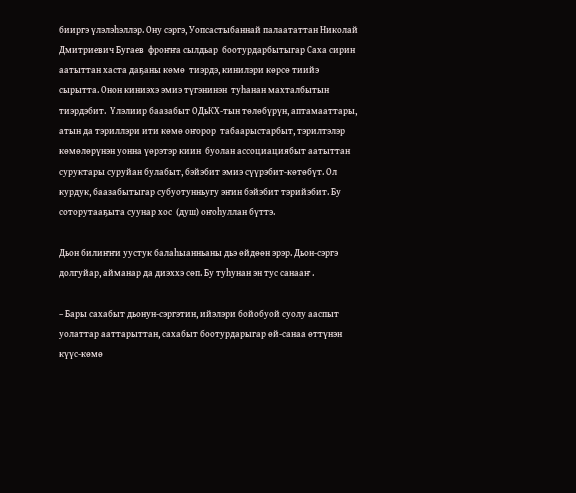бииргэ үлэлэһэллэр. Ону сэргэ, Уопсастыбаннай палаататтан Николай Дмитриевич Бугаев  фроҥҥа сылдьар  боотурдарбытыгар Саха сирин аатыттан хаста даҕаны көмө  тиэрдэ, кинилэри көрсө тиийэ сырытта. Онон киниэхэ эмиэ түгэнинэн  туһанан махталбытын тиэрдэбит.  Үлэлиир баазабыт ОДьКХ-тын төлөбүрүн, аптамааттары, атын да тэриллэри ити көмө оҥорор  табаарыстарбыт, тэрилтэлэр көмөлөрүнэн уонна үөрэтэр киин  буолан ассоциациябыт аатыттан суруктары суруйан булабыт, бэйэбит эмиэ сүүрэбит-көтөбүт. Ол курдук, баазабытыгар субуотунньугу эҥин бэйэбит тэрийэбит. Бу соторутааҕыта суунар хос  (душ) оҥоһуллан бүттэ.

Дьон билиҥҥи уустук балаһыанньаны дьэ өйдөөн эрэр. Дьон-сэргэ долгуйар, айманар да диэххэ сөп. Бу туһунан эн тус санааҥ .

– Бары сахабыт дьонун-сэргэтин, ийэлэри бойобуой суолу ааспыт уолаттар ааттарыттан, сахабыт боотурдарыгар өй-санаа өттүнэн күүс-көмө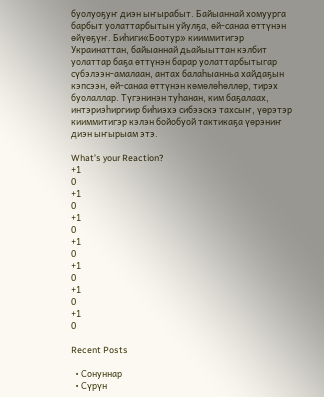буолуоҕуҥ диэн ыҥырабыт. Байыаннай хомуурга барбыт уолаттарбытын уйулҕа, өй-санаа өттүнэн өйүөҕүҥ. Биһиги«Боотур» кииммитигэр Украинаттан, байыаннай дьайыыттан кэлбит уолаттар баҕа өттүнэн барар уолаттарбытыгар сүбэлээн-амалаан, антах балаһыанньа хайдаҕын кэпсээн, өй-санаа өттүнэн көмөлөһөллөр, тирэх буолаллар. Түгэнинэн туһанан, ким баҕалаах, интэриэһиргиир биһиэхэ сибээскэ тахсыҥ, үөрэтэр кииммитигэр кэлэн бойобуой тактикаҕа үөрэниҥ диэн ыҥырыам этэ.

What’s your Reaction?
+1
0
+1
0
+1
0
+1
0
+1
0
+1
0
+1
0

Recent Posts

  • Сонуннар
  • Сүрүн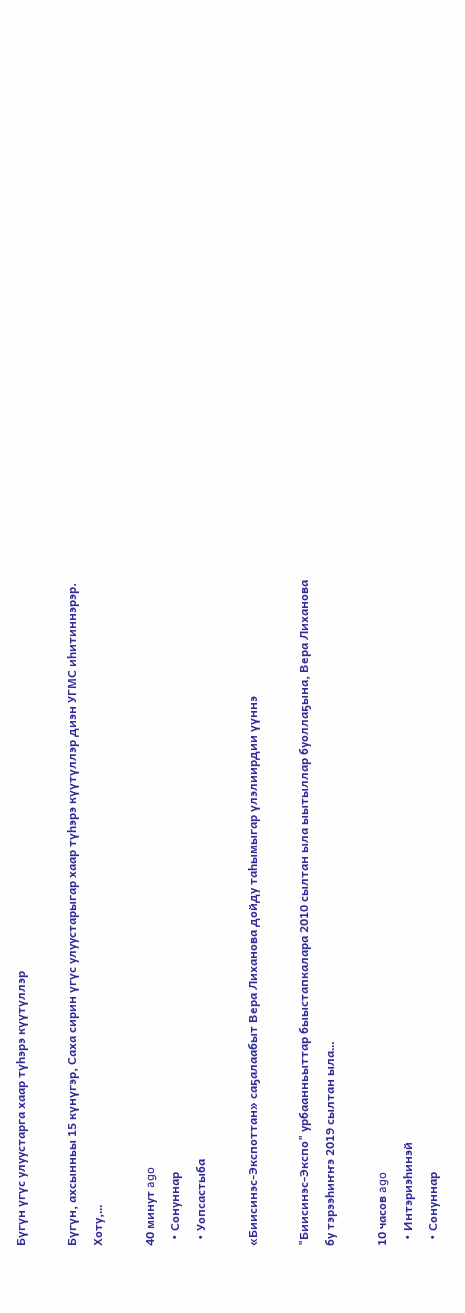Бүгүн үгүс улуустарга хаар түһэрэ күүтүллэр

Бүгүн, ахсынньы 15 күнүгэр, Саха сирин үгүс улуустарыгар хаар түһэрэ күүтүллэр диэн УГМС иһитиннэрэр. Хоту,…

40 минут ago
  • Сонуннар
  • Уопсастыба

«Биисинэс-Экспоттан» саҕалаабыт Вера Лиханова дойду таһымыгар үлэлиирдии үүннэ

"Биисинэс-Экспо" урбаанньыттар быыстапкалара 2010 сылтан ыла ыытыллар буоллаҕына, Вера Лиханова бу тэрээһиҥҥэ 2019 сылтан ыла…

10 часов ago
  • Интэриэһинэй
  • Сонуннар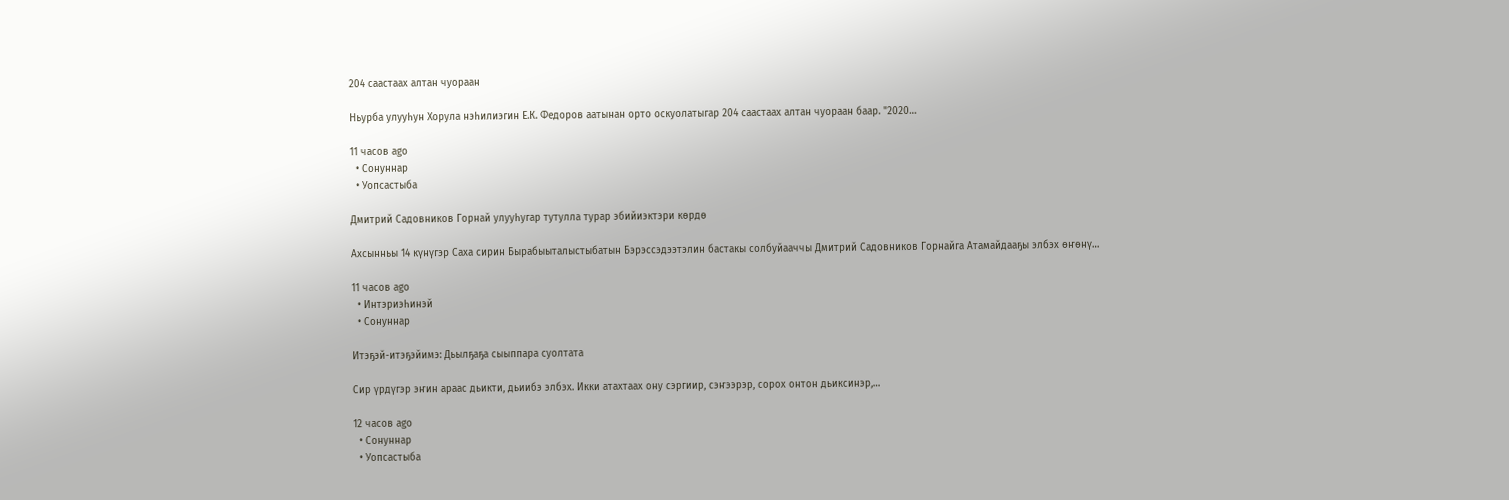204 саастаах алтан чуораан

Ньурба улууһун Хорула нэһилиэгин Е.К. Федоров аатынан орто оскуолатыгар 204 саастаах алтан чуораан баар. "2020…

11 часов ago
  • Сонуннар
  • Уопсастыба

Дмитрий Садовников Горнай улууһугар тутулла турар эбийиэктэри көрдө

Ахсынньы 14 күнүгэр Саха сирин Бырабыыталыстыбатын Бэрэссэдээтэлин бастакы солбуйааччы Дмитрий Садовников Горнайга Атамайдааҕы элбэх өҥөнү…

11 часов ago
  • Интэриэһинэй
  • Сонуннар

Итэҕэй-итэҕэйимэ: Дьылҕаҕа сыыппара суолтата

Сир үрдүгэр эҥин араас дьикти, дьиибэ элбэх. Икки атахтаах ону сэргиир, сэҥээрэр, сорох онтон дьиксинэр,…

12 часов ago
  • Сонуннар
  • Уопсастыба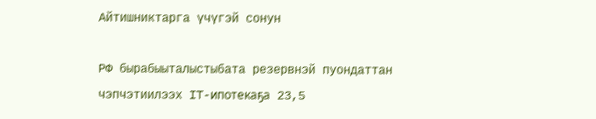Айтишниктарга үчүгэй сонун

РФ бырабыыталыстыбата резервнэй пуондаттан чэпчэтиилээх IT-ипотекаҕа 23,5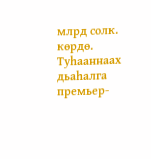млрд солк. көрдө. Туһааннаах дьаһалга премьер-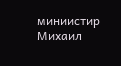миниистир Михаил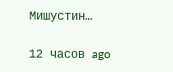Мишустин…

12 часов ago